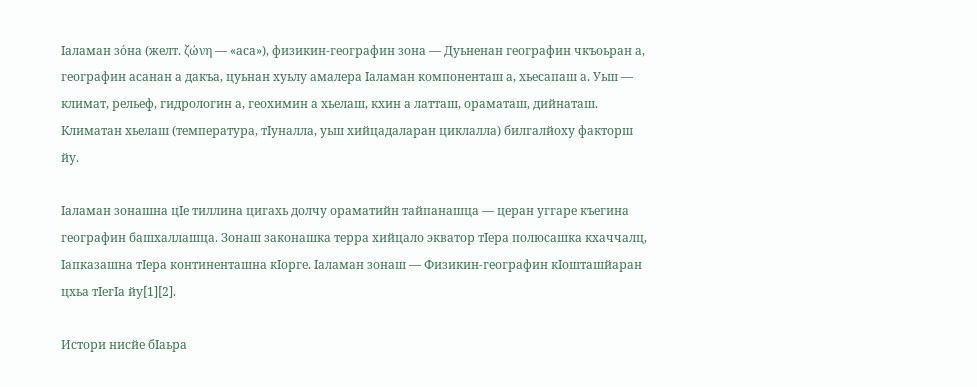Ӏаламан зо́на (желт. ζώνη — «аса»), физикин-географин зона — Дуьненан географин чкъоьран а, географин асанан а дакъа, цуьнан хуьлу амалера Ӏаламан компоненташ а, хьесапаш а. Уьш — климат, рельеф, гидрологин а, геохимин а хьелаш, кхин а латташ, ораматаш, дийнаташ. Климатан хьелаш (температура, тӀуналла, уьш хийцадаларан циклалла) билгалйоху факторш йу.

Ӏаламан зонашна цӀе тиллина цигахь долчу ораматийн тайпанашца — церан уггаре къегина географин башхаллашца. Зонаш законашка терра хийцало экватор тӀера полюсашка кхаччалц, Ӏапказашна тӀера континенташна кӀорге. Ӏаламан зонаш — Физикин-географин кӀошташйаран цхьа тӀегӀа йу[1][2].

Истори нисйе бӀаьра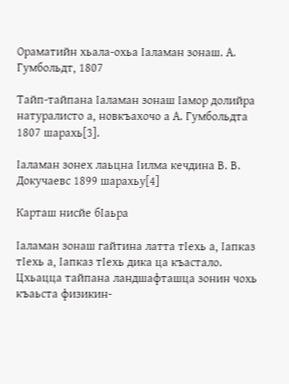Ораматийн хьала-охьа Ӏаламан зонаш. А. Гумбольдт, 1807

Тайп-тайпана Ӏаламан зонаш Ӏамор долийра натуралисто а, новкъахочо а А. Гумбольдта 1807 шарахь[3].

Ӏаламан зонех лаьцна Ӏилма кечдина В. В. Докучаевс 1899 шарахьу[4]

Карташ нисйе бӀаьра

Ӏаламан зонаш гайтина латта тӀехь а, Ӏапказ тӀехь а, Ӏапказ тӀехь дика ца къастало. Цхьацца тайпана ландшафташца зонин чохь къаьста физикин-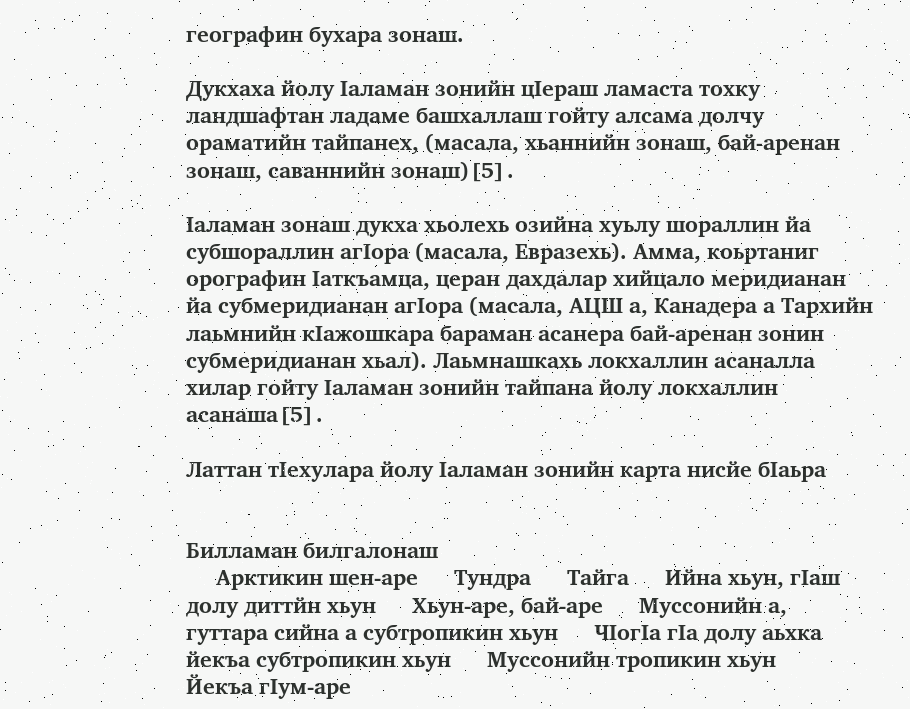географин бухара зонаш.

Дукхаха йолу Ӏаламан зонийн цӀераш ламаста тохку ландшафтан ладаме башхаллаш гойту алсама долчу ораматийн тайпанех, (масала, хьаннийн зонаш, бай-аренан зонаш, саваннийн зонаш)[5].

Ӏаламан зонаш дукха хьолехь озийна хуьлу шораллин йа субшораллин агӀора (масала, Евразехь). Амма, коьртаниг орографин Ӏаткъамца, церан дахдалар хийцало меридианан йа субмеридианан агӀора (масала, АЦШ а, Канадера а Тархийн лаьмнийн кӀажошкара бараман асанера бай-аренан зонин субмеридианан хьал). Лаьмнашкахь локхаллин асаналла хилар гойту Ӏаламан зонийн тайпана йолу локхаллин асанаша[5].

Латтан тӀехулара йолу Ӏаламан зонийн карта нисйе бӀаьра


Билламан билгалонаш
     Арктикин шен-аре      Тундра      Тайга      Ийна хьун, гӀаш долу диттйн хьун      Хьун-аре, бай-аре      Муссонийн а, гуттара сийна а субтропикин хьун      ЧӀогӀа гӀа долу аьхка йекъа субтропикин хьун      Муссонийн тропикин хьун      Йекъа гӀум-аре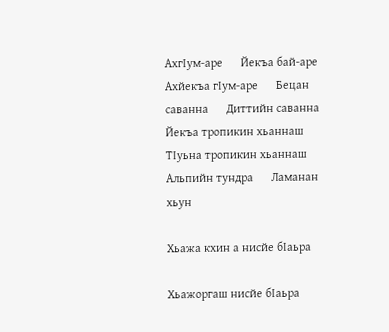АхгӀум-аре      Йекъа бай-аре      Ахйекъа гӀум-аре      Бецан саванна      Диттийн саванна      Йекъа тропикин хьаннаш      ТӀуьна тропикин хьаннаш      Альпийн тундра      Ламанан хьун

Хьажа кхин а нисйе бӀаьра

Хьажоргаш нисйе бӀаьра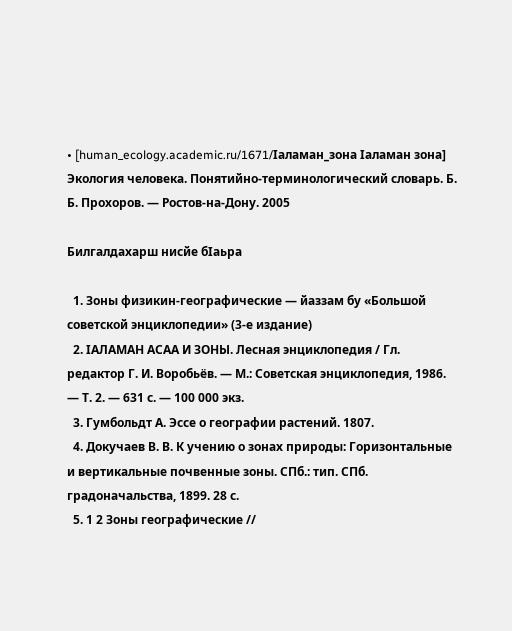• [human_ecology.academic.ru/1671/Ӏаламан_зона Ӏаламан зона] Экология человека. Понятийно-терминологический словарь. Б. Б. Прохоров. — Ростов-на-Дону. 2005

Билгалдахарш нисйе бӀаьра

  1. Зоны физикин-географические — йаззам бу «Большой советской энциклопедии» (3-е издание)
  2. ӀАЛАМАН АСАА И ЗОНЫ. Лесная энциклопедия / Гл. редактор Г. И. Воробьёв. — М.: Советская энциклопедия, 1986. — Т. 2. — 631 с. — 100 000 экз.
  3. Гумбольдт А. Эссе о географии растений. 1807.
  4. Докучаев В. В. К учению о зонах природы: Горизонтальные и вертикальные почвенные зоны. СПб.: тип. СПб. градоначальства, 1899. 28 с.
  5. 1 2 Зоны географические //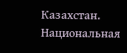Казахстан. Национальная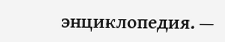энциклопедия. —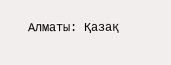Алматы: Қазақ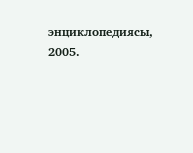энциклопедиясы, 2005.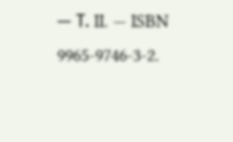— Т. II. — ISBN 9965-9746-3-2.